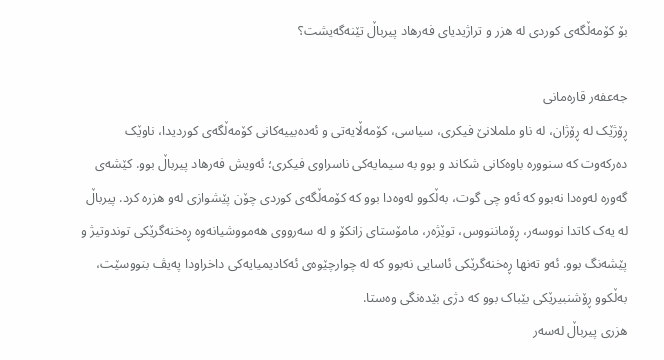بۆ کۆمەڵگەی کوردی لە هزر و تراژیدیای فەرهاد پیرباڵ تێنەگەیشت؟

جەعفەر قارەمانی
ڕۆژێک لە ڕۆژان، لە ناو ململانێ فیکری، سیاسی، کۆمەڵایەتی و ئەدەبییەکانی کۆمەڵگەی کوردیدا، ناوێک دەرکەوت کە سنوورە باوەکانی شکاند و بوو بە سیمایەکی ناسراوی فیکری؛ ئەویش فەرهاد پیرباڵ بوو. کێشەی گەورە لەوەدا نەبوو کە ئەو چی گوت، بەڵکوو لەوەدا بوو کە کۆمەڵگەی کوردی چۆن پێشوازی لەو هزرە کرد. پیرباڵ لە یەک کاتدا نووسەر، ڕۆماننووس، توێژەر، مامۆستای زانکۆ و لە سەرووی هەمووشیانەوە ڕەخنەگرێکی توندوتیژ و پێشەنگ بوو. ئەو تەنها ڕەخنەگرێکی ئاسایی نەبوو کە لە چوارچێوەی ئەکادیمیایەکی داخراودا پەیڤ بنووسێت، بەڵکوو ڕۆشنبیرێکی بێباک بوو کە دژی بێدەنگی وەستا.
هزری پیرباڵ لەسەر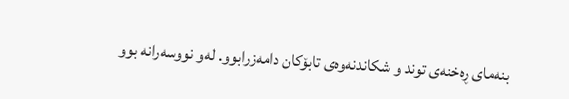بنەمای ڕەخنەی توند و شکاندنەوەی تابۆکان دامەزرابوو. لەو نووسەرانە بوو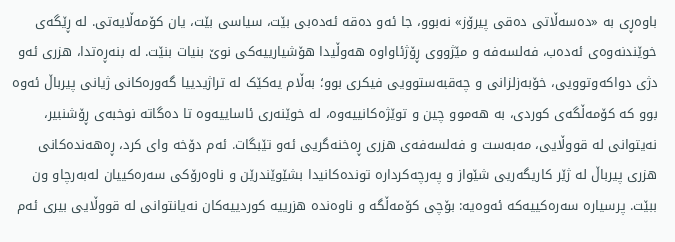باوەڕی بە «دەسەڵاتی دەقی پیرۆز» نەبوو، جا ئەو دەقە ئەدەبی بێت، سیاسی بێت، یان کۆمەڵایەتی. لە ڕێگەی خوێندنەوەی ئەدەب، فەلسەفە و مێژووی ڕۆژئاواوە هەوڵیدا هۆشیارییەکی نوێ بنیات بنێت. لە بنەڕەتدا، هزری ئەو دژی دواکەوتوویی، خۆبەزلزانی و چەقبەستوویی فیکری بوو؛ بەڵام یەکێک لە تراژیدییا گەورەکانی ژیانی پیرباڵ ئەوە بوو کە کۆمەڵگەی کوردی، بە هەموو چین و توێژەکانییەوە، لە خوێنەری ئاساییەوە تا دەگاتە نوخبەی ڕۆشنبیر، نەیتوانی لە قووڵایی، مەبەست و فەلسەفەی هزری ڕەخنەگریی ئەو تێبگات. ئەم دۆخە وای کرد، ڕەهەندەکانی هزری پیرباڵ لە ژێر کاریگەریی شێواز و پەرچەکردارە توندەکانیدا بشێوێندرێن و ناوەرۆکی سەرەکییان لەبەرچاو ون ببێت. پرسیارە سەرەکییەکە ئەوەیە: بۆچی کۆمەڵگە و ناوەندە هزرییە کوردییەکان نەیانتوانی لە قووڵایی بیری ئەم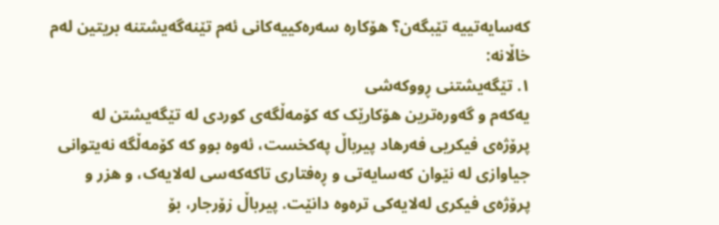کەسایەتییە تێبگەن؟ هۆکارە سەرەکییەکانی ئەم تێنەگەیشتنە بریتین لەم خاڵانە:
١. تێگەیشتنی ڕووکەشی
یەکەم و گەورەترین هۆکارێک کە کۆمەڵگەی کوردی لە تێگەیشتن لە پرۆژەی فیکریی فەرهاد پیرباڵ پەکخست، ئەوە بوو کە کۆمەڵگە نەیتوانی جیاوازی لە نێوان کەسایەتی و ڕەفتاری تاکەکەسی لەلایەک، و هزر و پرۆژەی فیکری لەلایەکی ترەوە دانێت. پیرباڵ زۆرجار، بۆ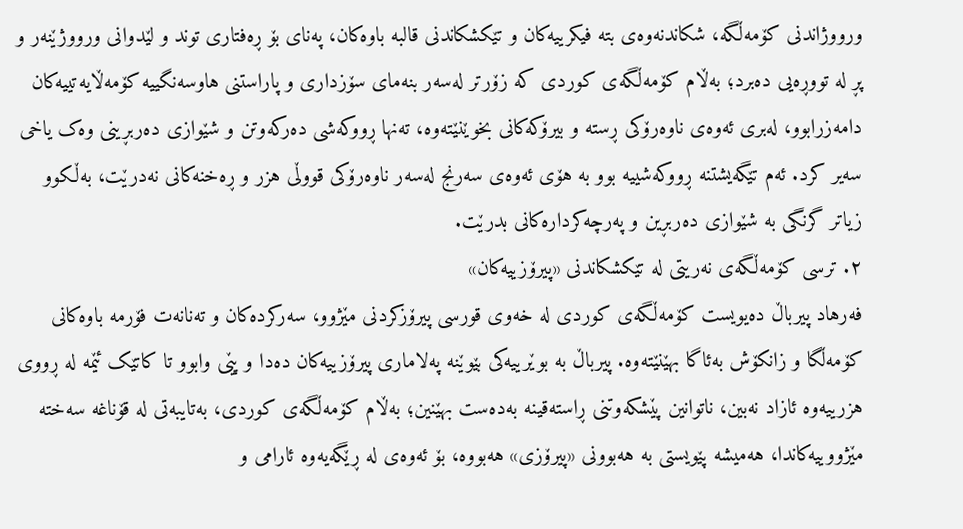ورووژاندنی کۆمەڵگە، شکاندنەوەی بتە فیکرییەکان و تێکشکاندنی قالبە باوەکان، پەنای بۆ ڕەفتاری توند و لێدوانی ورووژێنەر و پڕ لە تووڕەیی دەبرد؛ بەڵام کۆمەڵگەی کوردی کە زۆرتر لەسەر بنەمای سۆزداری و پاراستنی هاوسەنگییە کۆمەڵایەتییەکان دامەزرابوو، لەبری ئەوەی ناوەرۆکی ڕستە و بیرۆکەکانی بخوێنێتەوە، تەنها ڕووکەشی دەرکەوتن و شێوازی دەربڕینی وەک یاخی سەیر کرد. ئەم تێگەیشتنە ڕووکەشییە بوو بە هۆی ئەوەی سەرنج لەسەر ناوەرۆکی قووڵی هزر و ڕەخنەکانی نەدرێت، بەڵکوو زیاتر گرنگی بە شێوازی دەربڕین و پەرچەکردارەکانی بدرێت.
٢. ترسی کۆمەڵگەی نەریتی لە تێکشکاندنی «پیرۆزییەکان»
فەرهاد پیرباڵ دەیویست کۆمەڵگەی کوردی لە خەوی قورسی پیرۆزکردنی مێژوو، سەرکردەکان و تەنانەت فۆرمە باوەکانی کۆمەڵگا و زانکۆش بەئاگا بهێنێتەوە. پیرباڵ بە بوێرییەکی بێوێنە پەلاماری پیرۆزییەکان دەدا و پێی وابوو تا کاتێک ئێمە لە ڕووی هزرییەوە ئازاد نەبین، ناتوانین پێشکەوتنی ڕاستەقینە بەدەست بهێنین؛ بەڵام کۆمەڵگەی کوردی، بەتایبەتی لە قۆناغە سەختە مێژووییەکاندا، هەمیشە پێویستی بە هەبوونی «پیرۆزی» هەبووە، بۆ ئەوەی لە ڕێگەیەوە ئارامی و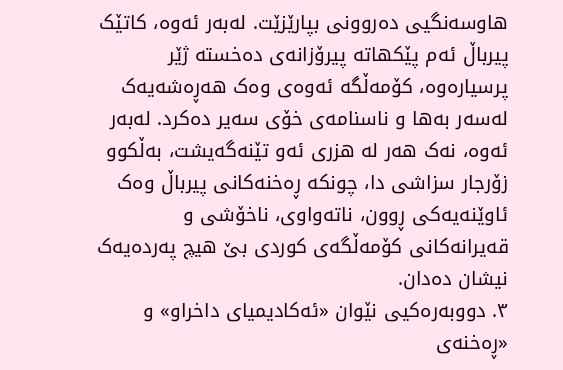هاوسەنگیی دەروونی بپارێزێت. لەبەر ئەوە، کاتێک پیرباڵ ئەم پێکهاتە پیرۆزانەی دەخستە ژێر پرسیارەوە، کۆمەڵگە ئەوەی وەک هەڕەشەیەک لەسەر بەها و ناسنامەی خۆی سەیر دەکرد. لەبەر ئەوە، نەک هەر لە هزری ئەو تێنەگەیشت، بەڵکوو زۆرجار سزاشی دا، چونکە ڕەخنەکانی پیرباڵ وەک ئاوێنەیەکی ڕوون، ناتەواوی، ناخۆشی و قەیرانەکانی کۆمەڵگەی کوردی بێ هیچ پەردەیەک نیشان دەدان.
٣. دووبەرەکیی نێوان «ئەکادیمیای داخراو» و «ڕەخنەی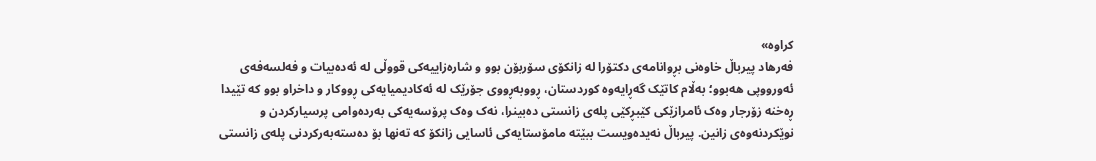کراوە»
فەرهاد پیرباڵ خاوەنی بڕوانامەی دکتۆرا لە زانکۆی سۆربۆن بوو و شارەزاییەکی قووڵی لە ئەدەبیات و فەلسەفەی ئەورووپی هەبوو؛ بەڵام کاتێک گەڕایەوە کوردستان، ڕووبەڕووی جۆرێک لە ئەکادیمیایەکی ڕووکار و داخراو بوو کە تێیدا ڕەخنە زۆرجار وەک ئامرازێکی کێبڕکێی پلەی زانستی دەبینرا، نەک وەک پرۆسەیەکی بەردەوامی پرسیارکردن و نوێکردنەوەی زانین. پیرباڵ نەیدەویست ببێتە مامۆستایەکی ئاسایی زانکۆ کە تەنها بۆ دەستەبەرکردنی پلەی زانستی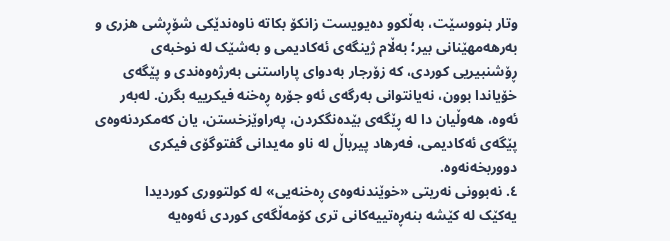وتار بنووسێت، بەڵکوو دەیویست زانکۆ بکاتە ناوەندێکی شۆڕشی هزری و بەرهەمهێنانی بیر؛ بەڵام ژینگەی ئەکادیمی و بەشێک لە نوخبەی ڕۆشنبیریی کوردی، کە زۆرجار بەدوای پاراستنی بەرژەوەندی و پێگەی خۆیاندا بوون، نەیانتوانی بەرگەی ئەو جۆرە ڕەخنە فیکرییە بگرن. لەبەر ئەوە، هەوڵیان دا لە ڕێگەی بێدەنگکردن، پەراوێزخستن، یان کەمکردنەوەی پێگەی ئەکادیمی، فەرهاد پیرباڵ لە ناو مەیدانی گفتوگۆی فیکری دووربخەنەوە.
٤. نەبوونی نەریتی «خوێندنەوەی ڕەخنەیی» لە کولتووری کوردیدا
یەکێک لە کێشە بنەڕەتییەکانی تری کۆمەڵگەی کوردی ئەوەیە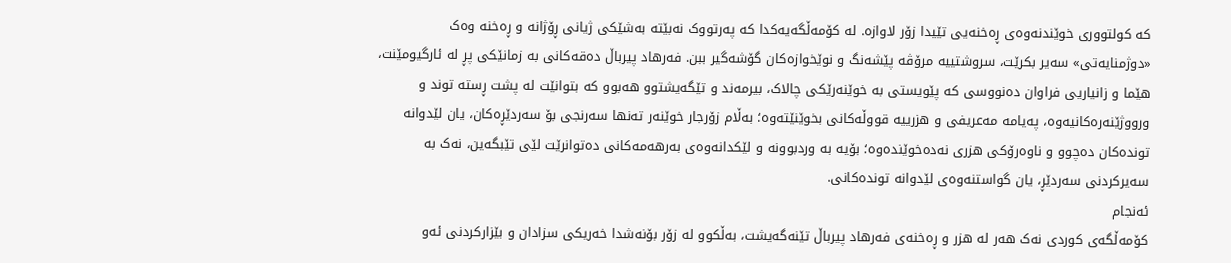کە کولتووری خوێندنەوەی ڕەخنەیی تێیدا زۆر لاوازە. لە کۆمەڵگەیەکدا کە پەرتووک نەبێتە بەشێکی ژیانی ڕۆژانە و ڕەخنە وەک «دوژمنایەتی» سەیر بکرێت، سروشتییە مرۆڤە پێشەنگ و نوێخوازەکان گۆشەگیر ببن. فەرهاد پیرباڵ دەقەکانی بە زمانێکی پڕ لە ئارگیومێنت، هێما و زانیاریی فراوان دەنووسی کە پێویستی بە خوێنەرێکی چالاک، بیرمەند و تێگەیشتوو هەبوو کە بتوانێت لە پشت ڕستە توند و ورووژێنەرەکانیەوە، پەیامە مەعریفی و هزرییە قووڵەکانی بخوێنێتەوە؛ بەڵام زۆرجار خوێنەر تەنها سەرنجی بۆ سەردێڕەکان، یان لێدوانە توندەکان دەچوو و ناوەرۆکی هزری نەدەخوێندەوە؛ بۆیە بە وردبوونە و لێکدانەوەی بەرهەمەکانی دەتوانرێت لێی تێبگەین، نەک بە سەیرکردنی سەردێڕ، یان گواستنەوەی لێدوانە توندەکانی.
ئەنجام
کۆمەڵگەی کوردی نەک هەر لە هزر و ڕەخنەی فەرهاد پیرباڵ تێنەگەیشت، بەڵکوو لە زۆر بۆنەشدا خەریکی سزادان و بێزارکردنی ئەو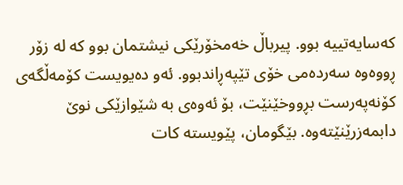کەسایەتییە بوو. پیرباڵ خەمخۆرێکی نیشتمان بوو کە لە زۆر ڕووەوە سەردەمی خۆی تێپەڕاندبوو. ئەو دەیویست کۆمەڵگەی کۆنەپەرست بڕووخێنێت، بۆ ئەوەی بە شێوازێکی نوێ دابمەزرێنێتەوە. بێگومان، پێویستە کات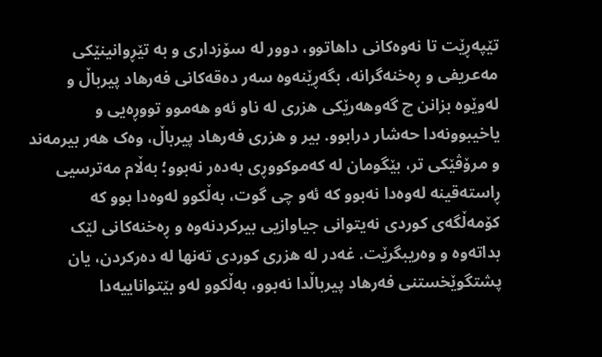تێپەڕێت تا نەوەکانی داهاتوو، دوور لە سۆزداری و بە تێڕوانینێکی مەعریفی و ڕەخنەگرانە، بگەڕێنەوە سەر دەقەکانی فەرهاد پیرباڵ و لەوێوە بزانن چ گەوهەرێکی هزری لە ناو ئەو هەموو تووڕەیی و یاخیبوونەدا حەشار درابوو. بیر و هزری فەرهاد پیرباڵ، وەک هەر بیرمەند و مرۆڤێکی تر، بێگومان لە کەموکووڕی بەدەر نەبوو؛ بەڵام مەترسیی ڕاستەقینە لەوەدا نەبوو کە ئەو چی گوت، بەڵکوو لەوەدا بوو کە کۆمەڵگەی کوردی نەیتوانی جیاوازیی بیرکردنەوە و ڕەخنەکانی لێک بداتەوە و وەریبگرێت. غەدر لە هزری کوردی تەنها لە دەرکردن، یان پشتگوێخستنی فەرهاد پیرباڵدا نەبوو، بەڵکوو لەو بێتواناییەدا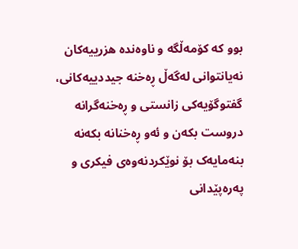بوو کە کۆمەڵگە و ناوەندە هزرییەکان نەیانتوانی لەگەڵ ڕەخنە جیددییەکانی، گفتوگۆیەکی زانستی و ڕەخنەگرانە دروست بکەن و ئەو ڕەخنانە بکەنە بنەمایەک بۆ نوێکردنەوەی فیکری و پەرەپێدانی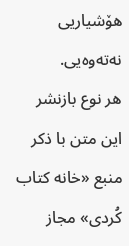هۆشیاریی نەتەوەیی.
هر نوع بازنشر این متن با ذکر منبع «خانه کتاب کُردی» مجاز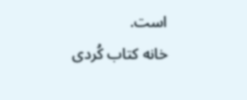است.
خانە کتاب كُردی